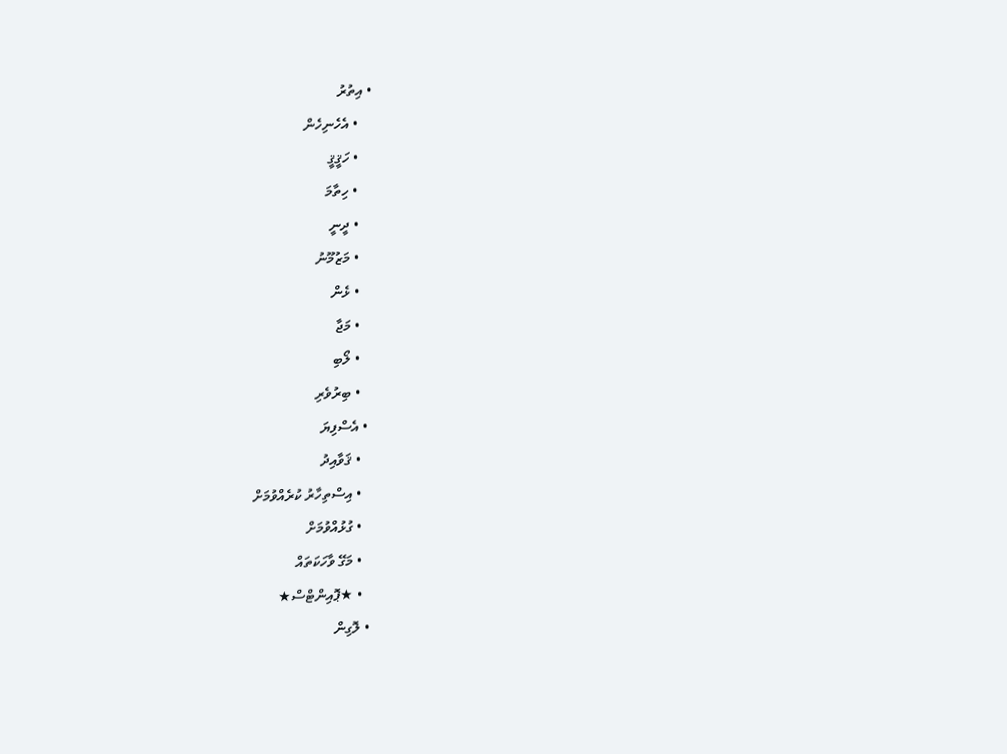• އިތުރު
    • އެހެނިހެން
    • ހަޤީޤީ
    • ހިތާމަ
    • ދީނީ
    • މަޒުމޫނު
    • ޅެން
    • މަޖާ
    • ލޯބި
    • ބިރުވެރި
  • އެސްފިޔަ
    • ޤަވާއިދު
    • އިސްތިހާރު ކުރެއްވުމަށް
    • ގުޅުއްވުމަށް
    • މަގޭ ވާހަކަތައް
    • ★ޕޮއިންޓްސް★
  • ލޮގިން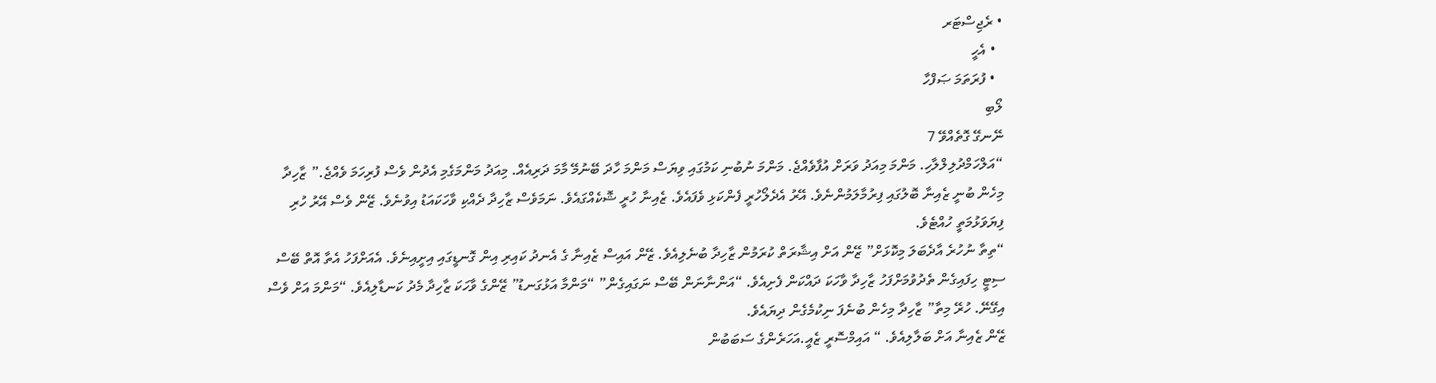• ރެޖިސްޓަރ
  • އެހީ
  • ފުރަތަމަ ޞަފްހާ
ލޯބި
ނޭނގޭ ގޮތެއްވޭ 7
“އަލްހަމްދުލިލްލާހި. މަންމަ މިއަދު ވަރަށް އުފާވެއްޖެ. މަންމަ ނުބުނި ކަމުގައި ވިޔަސް މަންމަ ހާދަ ބޭނުމޭ މާމަ ދަރިއެއް. މިއަދު މަންމަގެމި އެދުން ވެސް ފުރިހަމަ ވެއްޖެ.” ޒާހިދާ މިހެން ބުނީ ޒެއިނާ ބޮލުގައި ފިރުމާލަމުންނެވެ. އޭރު އެދެލޯހުރީ ފެންކަޅި ވެފައެވެ. ޒެއިނާ ހުރީ ޝޮކެއްގައެވެ. ނަމަވެސް ޒާހިދާ ދެއްކި ވާހަކައަޑު އިވުނެވެ. ޒޭން ވެސް އޭރު ހުރި ފިޔަވަޅުމަތީ ހުއްޓެވެ.
“ތިތާ ނުހުރެ އާދެބަލަ މިކޮޅަށް” ޒޭން އަށް އިޝާރަތް ކުރަމުން ޒާހިދާ ބުނެލިއެވެ. ޒޭން އައިސް ޒެއިނާ ގެ އެނދު ކައިރި އިން ގޮނޑީގައި އިށީއިނެވެ. އެއަށްފަހު އެތާ އޮތް ބޭސް ސިޓީ ހިފައިގެން ތެދުވުމަށްފަހު ޒާހިދާ ވާހަކަ ދައްކަން ފެށިއެވެ. “އަންނާނަން ބޭސް ނަގައިގެން” “މަންމާ އަޅުގަނޑު” ޒޭންގެ ވާހަކަ ޒާހިދާ މެދު ކަނޑާލިއެވެ. “މަންމަ އަށް ވެސް އިގޭނޭ. ހުރޭ މިތާ” ޒާހިދާ މިހެން ބުނެފަ ނިކުމެގެން ދިޔައެވެ.
ޒޭން ޒެއިނާ އަށް ބަލާލިއެވެ. “ އައިމްސޮރީ ޒެއީ.އަހަރެންގެ ސަބަބުން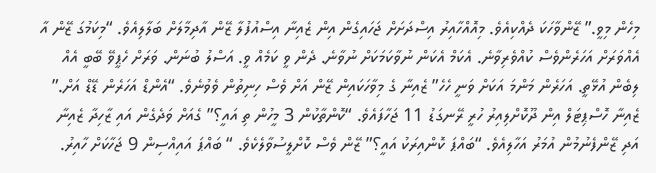މިހެން މިވީ.” ޒޭންވާހަކަ ދެއްކިއެވެ. މިއޮއްހާއިރު އިސްދަށަށް ޖަހައިގެން އިން ޒެއިނާ އިސްއުފުލާ ޒޭން އާދިމާލަށް ބަލާލިއެވެ. “މިކަމުގަ ޒޭން އާ އެއްވަރަށް އަހަރެންވެސް ކުއްވެރިވާނެ. އެކަމް އެކަން ނުވާކަމަކަށް ނުވާނެ. ދެން ވީ ކަމެއް ވީ. އަސްލު ބުނަން. ވަރަށް ހެޕީވޭ ބޭބީ އެއް ލިބެން އުޅޭތީ. އަހަރެން މަންމަ އަކަށް ވަނީ ހެހެ” ޒެއިނާ ގެ މިވާހަކައިން ޒޭން އަށް ވެސް ހިނިތުން ވެވުނެވެ. “އެންޑް އަހަރެން ޑޭޑް އަށް.”
ޒެއިނާ ހޮސްޕިޓަލް އިން ދޫކޮށްލިއިރު ހުރީ ރޭނގަޑު 11 ޖަހާފައެވެ. “ކޮންތާކުން 3 މީހުން ތި އައީ؟” ގެއަށް ވަދެގެން އައި ޒާހިދާ ޒެއިނާ އަދި ޒޭންފެނުމުން އުމަރު އަހާލިއެވެ. “ބައްޕަ ކޮންއިރަކު އައީ؟” ޒޭން ވެސް ކޮށްލީސުވާލެކެވެ. “ ބައްޕަ އައިއްސިން 9 ޖަހާކަށް ހާއިރު.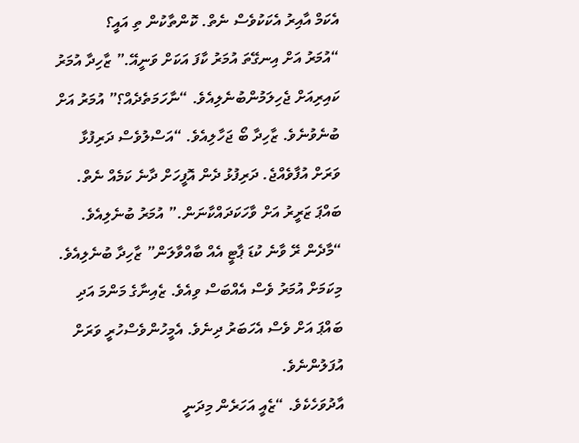އެކަމް އާއިރު އެކަކުވެސް ނެތް. ކޮންތާކުން ތި އައީ؟
“އުމަރު އަށް އިނގޭތަ އުމަރު ކާފަ އަކަށް ވަނީއޭ.” ޒާހިދާ އުމަރު ކައިރިއަށް ޖެހިލަމުންބުނެލިއެވެ. “ނާހަމަތެދެއް؟” އުމަރު އަށް ބުނެވުނެވެ. ޒާހިދާ ބޯ ޖަހާލިއެވެ. “އަސްލުވެސް ދަރިފުޅާ ވަރަށް އުފާވެއްޖެ. ދަރިފުޅު ދެން އޮފީހަށް ދާނެ ކަމެއް ނެތް. ބައްޕަ ޒަރީރު އަށް ވާހަކަދައްކާނަން.” އުމަރު ބުނެލިއެވެ. “މާދެން ރޭ ވާނެ ކުޑަ ޕާޓީ އެއް ބާއްވާލަން” ޒާހިދާ ބުނެލިއެވެ. މިކަމަށް އުމަރު ވެސް އެއްބަސް ވިއެވެ. ޒެއިނާގެ މަންމަ އަދި ބައްޕަ އަށް ވެސް އެހަބަރު ދިނެވެ. އެމީހުންވެސްހުރީ ވަރަށް އުފަލުންނެވެ.
އާދުވަހެކެވެ. “ޒެއީ އަހަރެން މިދަނީ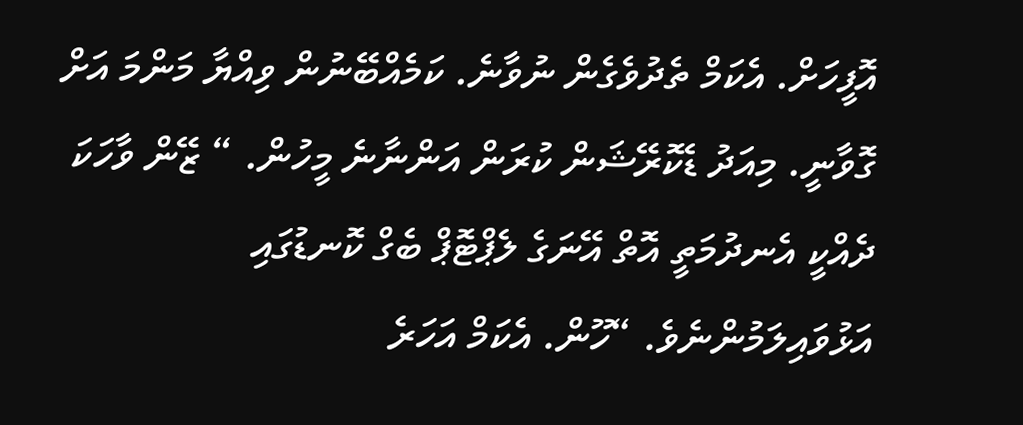އޮފީހަށް. އެކަމް ތެދުވެގެން ނުވާނެ. ކަމެއްބޭނުން ވިއްޔާ މަންމަ އަށް ގޮވާނީ. މިއަދު ޑެކޮރޭޝަން ކުރަން އަންނާނެ މީހުން. “ ޒޭން ވާހަކަ ދެއްކީ އެނދުމަތީ އޮތް އޭނަގެ ލެޕްޓޮޕް ބެގް ކޮނޑުގައި އަޅުވައިލަމުންނެވެ. “ހޫން. އެކަމް އަހަރެ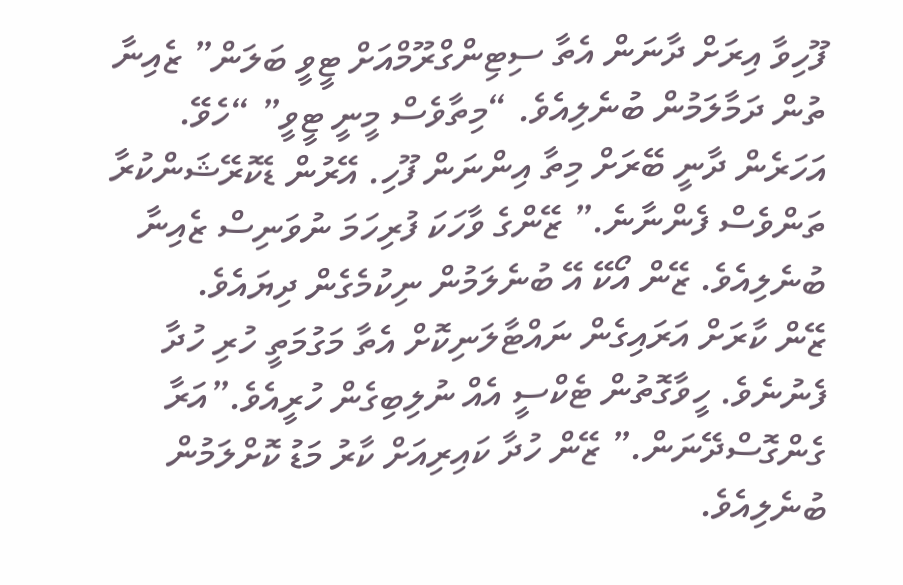ފޫހިވާ އިރަށް ދާނަން އެތާ ސިޓިންގްރޫމްއަށް ޓީވީ ބަލަން” ޒެއިނާ ތުން ދަމާލަމުން ބުނެލިއެވެ. “މިތާވެސް މީނީ ޓީވީ” “ހެވޭ. އަހަރެން ދާނީ ބޭރަށް މިތާ އިންނަން ފޫހި. އޭރުން ޑެކޮރޭޝަންކުރާ ތަންވެސް ފެންނާނެ.” ޒޭންގެ ވާހަކަ ފުރިހަމަ ނުވަނިސް ޒެއިނާ ބުނެލިއެވެ. ޒޭން އޯކޭ އޭ ބުނެލަމުން ނިކުމެގެން ދިޔައެވެ.
ޒޭން ކާރަށް އަރައިގެން ނައްޓާލަނިކޮށް އެތާ މަގުމަތީ ހުރި ހުދާ ފެނުނެވެ. ހީވާގޮތުން ޓެކްސީ އެއް ނުލިބިގެން ހުރީއެވެ.”އަރާ ގެންގޮސްދޭނަން.” ޒޭން ހުދާ ކައިރިއަށް ކާރު މަޑު ކޮށްލަމުން ބުނެލިއެވެ.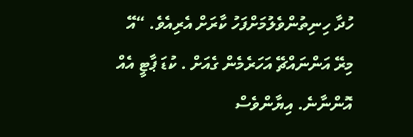ހުދާ ހިނިތުންވެލުމަށްފަހު ކާރަށް އެރިއެވެ. “އޭ މިރޭ އަންނައްޗޭ އަހަރެމެން ގެއަށް . ކުޑަ ޕާޓީ އެއް އޮންނާނެ. އިޔާންވެސް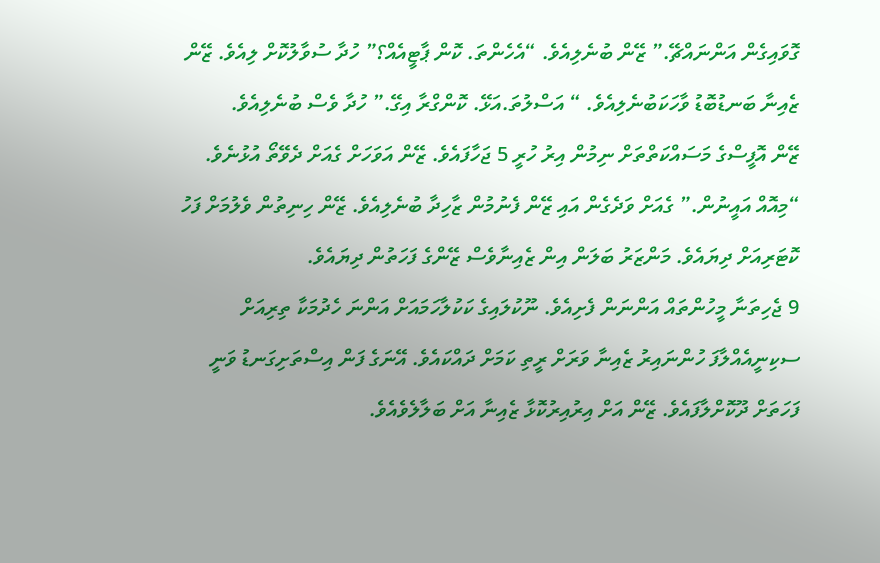ގޮވައިގެން އަންނައްޗޭ.” ޒޭން ބުނެލިއެވެ. “އެހެންތަ. ކޮން ޕާޓީއެއް؟” ހުދާ ސުވާލުކޮށް ލިއެވެ. ޒޭން ޒެއިނާ ބަނޑުބޮޑު ވާހަކަބުނެލިއެވެ. “ އަސްލުތަ.އަޅޭ. ކޮންގްރާ އިގޭ.” ހުދާ ވެސް ބުނެލިއެވެ.
ޒޭން އޮފީސްގެ މަސައްކަތްތަށް ނިމުން އިރު ހުރީ 5 ޖަހާފައެވެ. ޒޭން އަވަހަށް ގެއަށް ދެވޭތޯ އުޅުނެވެ. “މިއޮއް އައީނުން.” ގެއަށް ވަދެގެން އައި ޒޭން ފެނުމުން ޒާހިދާ ބުނެލިއެވެ. ޒޭން ހިނިތުން ވެލުމަށް ފަހު ކޮޓަރިއަށް ދިޔައެވެ. މަންޒަރު ބަލަން އިން ޒެއިނާވެސް ޒޭންގެ ފަހަތުން ދިޔައެވެ.
9 ޖެހިތަނާ މީހުންތައް އަންނަން ފެށިއެވެ. ނޫކުލައިގެ ކަކުލާހަމައަށް އަންނަ ހެދުމަކާ ތިރިއަށް ސކިނީއެއްލާފަ ހުންނައިރު ޒެއިނާ ވަރަށް ރީތި ކަމަށް ދައްކައެވެ. އޭނަގެ ފަން އިސްތަށިގަނޑު ވަނީ ފަހަތަށް ދޫކޮށްލާފައެވެ. ޒޭން އަށް އިރުއިރުކޮޅާ ޒެއިނާ އަށް ބަލާލެވެއެވެ.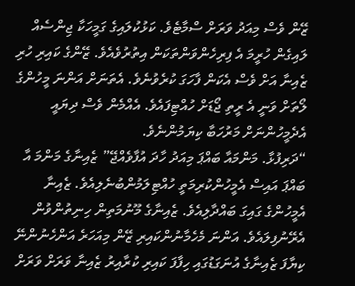ޒޭން ވެސް މިއަދު ވަރަށް ސްމާޓެވެ. ކަޅުކުލައިގެ ގަމީހަކާ ޖިންސެއް ލައިގެން ހުރީމަ އެ ފިރިހެންވަންތަކަން އިތުރުވެއެވެ. ޒޭންގެ ކައިރި ހުރި ޒެއިނާ އަށް ވެސް އެކަން ފާހަގަ ކުރެވުނެވެ. އެތަނަށް އަންނަ މީހުންގެ ލޯތަށް ވަނީ އެ ރީތި ޖޯޑަށް ހުއްޓިފައެވެ. އެއްމެން ވެސް ދިޔައީ އެދެމީހުންނަށް މަރުހަބާ ކިޔަމުންނެވެ.
“ދަރިފުޅާ. މަންމައާ ބައްޕަ މިއަދު ހާދަ އުފާވެއްޖޭ” ޒެއިނާގެ މަންމަ އާ ބައްޕަ އައިސް އެމީހުންކުރިމަތީ ހުއްޓިލަމުންބުނެލިއެވެ. ޒެއިނާ އެމީހުންގެ ގައިގަ ބައްދާލިއެވެ. ޒެއިނާގެ މޫނުމަތިން ހިނިތުންވުން އެރޭނުފިލައެވެ. އަންނަ މެހެމާނުންކައިރި ޒޭން މިއަހަރެ އަންހެނުންނޭ ކިޔާފަ ޒެއިނާގެ އުނަގަޑުގައި ހިފާފަ ކައިރި ކުރާއިރު ޒެއިނާ ވަރަށް ވަރަށް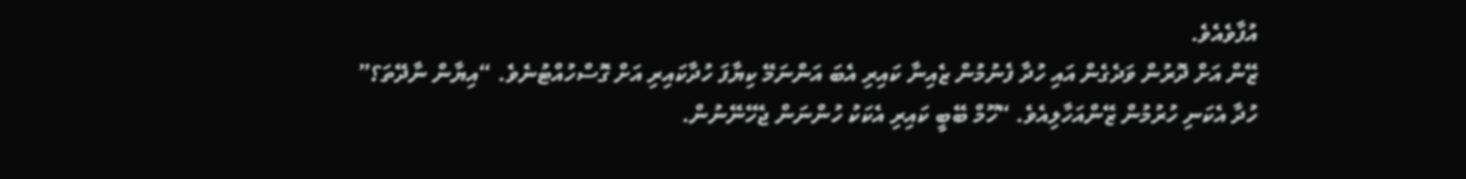އުފާވެއެވެ.
ޒޭން އަށް ދޮރުން ވަދެގެން އައި ހުދާ ފެނުމުން ޒެއިނާ ކައިރި އެބަ އަންނަމޭ ކިޔާފަ ހުދާކައިރި އަށް ގޮސްހުއްޓުނެވެ. “އިޔާން ނާދޭތަ؟” ހުދާ އެކަނި ހުރުމުން ޒޭންއަހާލިއެވެ. “ހޫމް ބޭބީ ކައިރި އެކަކު ހުންނަން ޖެހޭނޭނުން.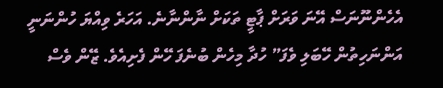އެހެންނޫނަސް އޭނަ ވަރަށް ޕާޓީ ތަކަށް ނާންނާނެ. އަހަރެ ވިއްޔަ ހުންނަނީ އަންނަހިތުން ހޭބަލި ވެފަ” ހުދާ މިހެން ބުނެފަ ހޭން ފެށިއެވެ. ޒޭން ވެސް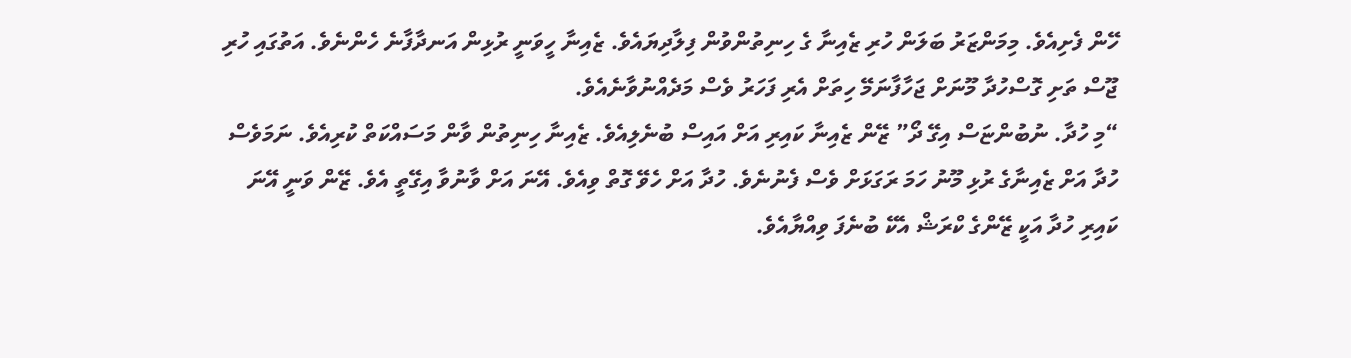ހޭން ފެށިއެވެ. މިމަންޒަރު ބަލަން ހުރި ޒެއިނާ ގެ ހިނިތުންވުން ފިލާދިޔައެވެ. ޒެއިނާ ހީވަނީ ރުޅިން އަނދާފާނެ ހެންނެވެ. އަތުގައި ހުރި ޖޫސް ތަށި ގޮސްހުދާ މޫނަށް ޖަހާފާނަމޭ ހިތަށް އެރި ފަހަރު ވެސް މަދެއްނުވާނެއެވެ.
“މި ހުދާ. ނުބުންޏަސް އިގޭ ދޯ” ޒޭން ޒެއިނާ ކައިރި އަށް އައިސް ބުނެލިއެވެ. ޒެއިނާ ހިނިތުން ވާން މަސައްކަތް ކުރިއެވެ. ނަމަވެސް ހުދާ އަށް ޒެއިނާގެ ރުޅި މޫނު ހަމަ ރަގަޅަށް ވެސް ފެނުނެވެ. ހުދާ އަށް ހެވޭ ގޮތް ވިއެވެ. އޭނަ އަށް ވާނުވާ އިގޭތީ އެވެ. ޒޭން ވަނީ އޭނަ ކައިރި ހުދާ އަކީ ޒޭންގެ ކްރަޝް އެކޭ ބުނެފަ ވިއްޔާއެވެ.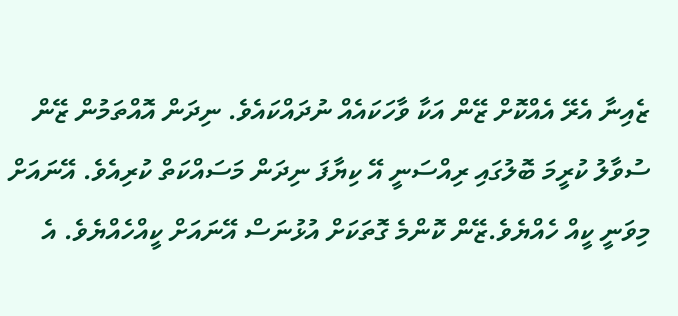ޒެއިނާ އެރޭ އެއްކޮށް ޒޭން އަކާ ވާހަކައެއް ނުދައްކައެވެ. ނިދަން އޮއްތަމުން ޒޭން ސުވާލު ކުރީމަ ބޮލުގައި ރިއްސަނީ އޭ ކިޔާފަ ނިދަން މަސައްކަތް ކުރިއެވެ. އޭނައަށް މިވަނީ ކީއް ހެއްޔެވެ.ޒޭން ކޮންމެ ގޮތަކަށް އުޅުނަސް އޭނައަށް ކީއްހެއްޔެވެ. އެ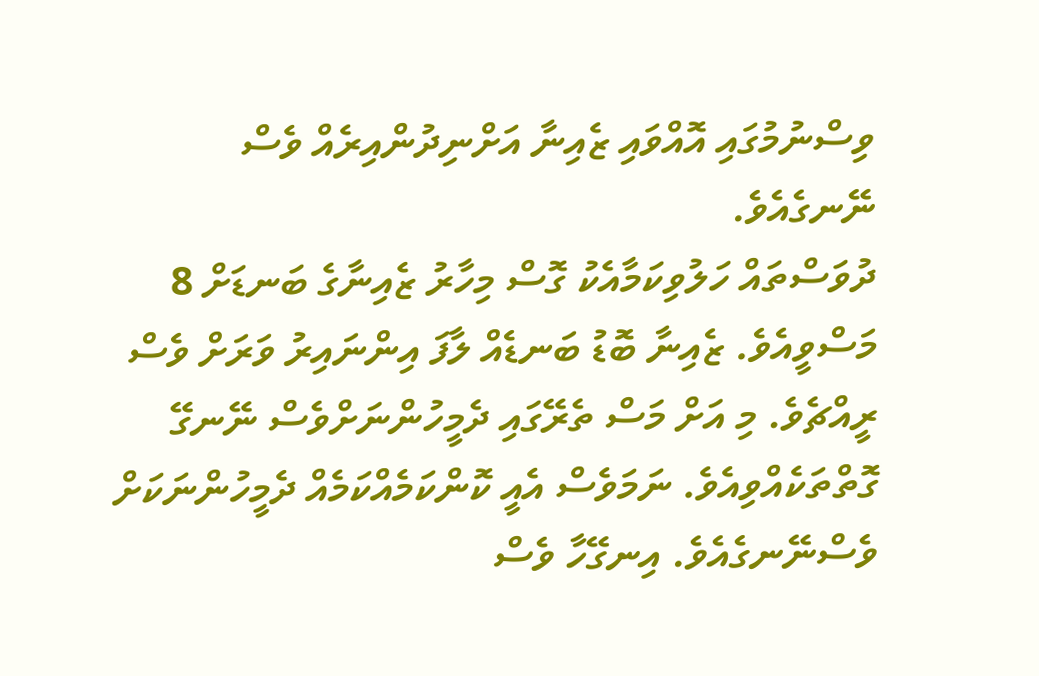ވިސްނުމުގައި އޮއްވައި ޒެއިނާ އަށްނިދުންއިރެއް ވެސް ނޭނގެއެވެ.
ދުވަސްތައް ހަލުވިކަމާއެކު ގޮސް މިހާރު ޒެއިނާގެ ބަނޑަށް 8 މަސްވީއެވެ. ޒެއިނާ ބޮޑު ބަނޑެއް ލާފަ އިންނައިރު ވަރަށް ވެސް ރީއްޗެވެ. މި އަށް މަސް ތެރޭގައި ދެމީހުންނަށްވެސް ނޭނގޭ ގޮތްތަކެއްވިއެވެ. ނަމަވެސް އެއީ ކޮންކަމެއްކަމެއް ދެމީހުންނަކަށް ވެސްނޭނގެއެވެ. އިނގޭހާ ވެސް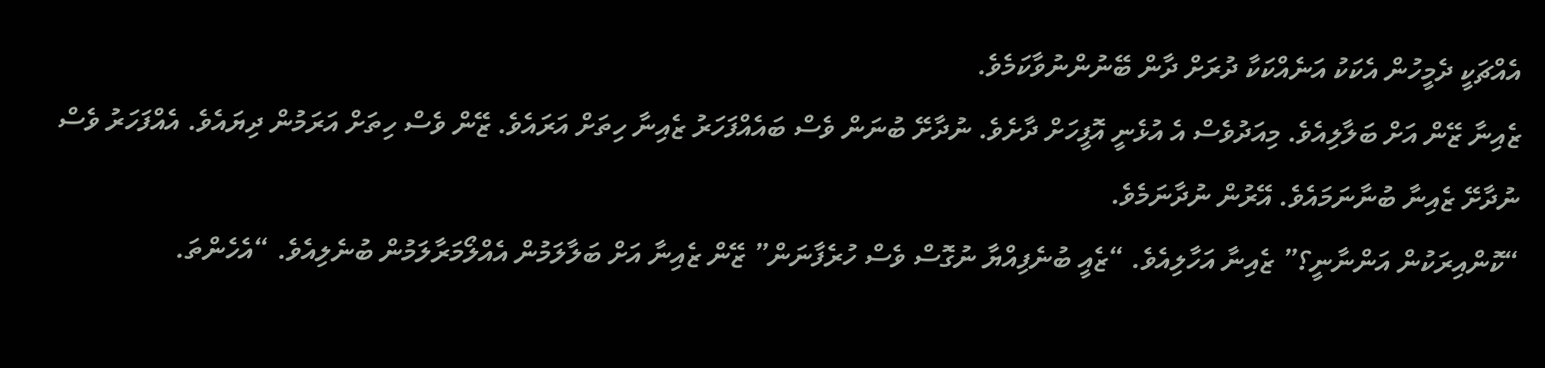އެއްޗަކީ ދެމީހުން އެކަކު އަނެއްކަކާ ދުރަށް ދާން ބޭނުންނުވާކަމެވެ.
ޒެއިނާ ޒޭން އަށް ބަލާލިއެވެ. މިއަދުވެސް އެ އުޅެނީ އޮފީހަށް ދާށެވެ. ނުދާށޭ ބުނަން ވެސް ބައެއްފަހަރު ޒެއިނާ ހިތަށް އަރައެވެ. ޒޭން ވެސް ހިތަށް އަރަމުން ދިޔައެވެ. އެއްފަހަރު ވެސް ނުދާށޭ ޒެއިނާ ބުނާނަމައެވެ. އޭރުން ނުދާނަމެވެ.
“ކޮންއިރަކުން އަންނާނީ؟” ޒެއިނާ އަހާލިއެވެ. “ޒެއީ ބުނެފިއްޔާ ނުގޮސް ވެސް ހުރެފާނަން” ޒޭން ޒެއިނާ އަށް ބަލާލަމުން އެއްލޯމަރާލަމުން ބުނެލިއެވެ. “އެހެންތަ.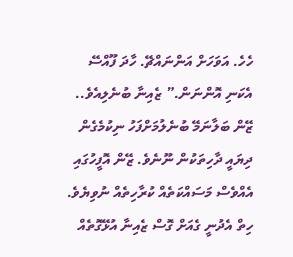ހެހެ. އަވަހަށް އަންނައްޗޭ. ހާދަ ފޫއްސޭ އެކަނި އޮންނަން.” ޒެއިނާ ބުނެލިއެވެ.. ޒޭން ބަލާނަމޭ ބުނެލުމަށްފަހު ނިކުމެގެން ދިޔައީ ދާހިތަކުން ނޫނެވެ. ޒޭން އޮފީހުގައި އެއްވެސް މަސައްކަތެއް ކުރާހިތެއް ނުވިޔެވެ. ހިތް އެދުނީ ގެއަށް ގޮސް ޒެއިނާ އުޅޭގޮތެއް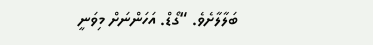ބަލާލާށެވެ. “ގޯޑް. އަހަންނަށް މިވަނީ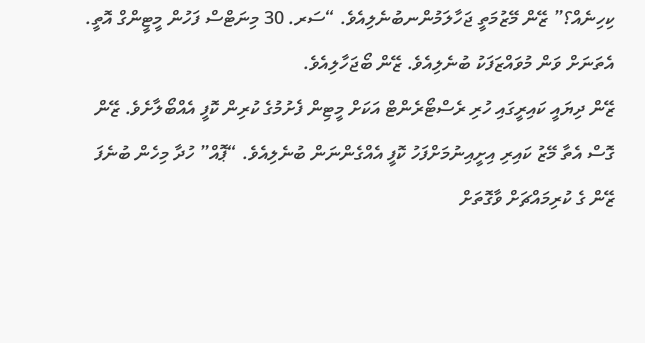ކިހިނެއް؟” ޒޭން މޭޒުމަތީ ޖަހާލަމުންނބުނެލިއެވެ. “ސަރ. 30 މިނަޓްސް ފަހުން މީޓީންގް އޮތީ. އެތަނަށް ވަން މުވައްޒަފަކު ބުނެލިއެވެ. ޒޭން ބޯޖަހާލިއެވެ.
ޒޭން ދިޔައީ ކައިރީގައި ހުރި ރެސްޓޯރެންޓް އަކަށް މީޓިން ފެށުމުގެ ކުރިން ކޮފީ އެއްބޯލާށެވެ. ޒޭން ގޮސް އެތާ މޭޒު ކައިރި އިށީއިނުމަށްފަހު ކޮފީ އެއްގެންނަން ބުނެލިއެވެ. “ޕޮއް” ހުދާ މިހެން ބުނެފަ ޒޭން ގެ ކުރިމައްޗަށް ވާގޮތަށް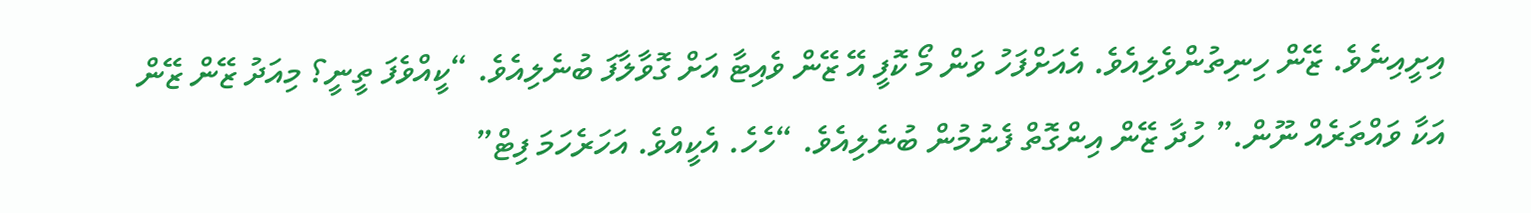އިށީއިނެވެ. ޒޭން ހިނިތުންވެލިއެވެ. އެއަށްފަހު ވަން މޯ ކޮފީ އޭ ޒޭން ވެއިޓާ އަށް ގޮވާލާފަ ބުނެލިއެވެ. “ކީއްވެފަ ތީނީ؟ މިއަދު ޒޭން ޒޭން އަކާ ވައްތަރެއް ނޫން.” ހުދާ ޒޭން އިންގޮތް ފެނުމުން ބުނެލިއެވެ. “ހެހެ. އެކީއްވެ. އަހަރެހަމަ ފިޓް”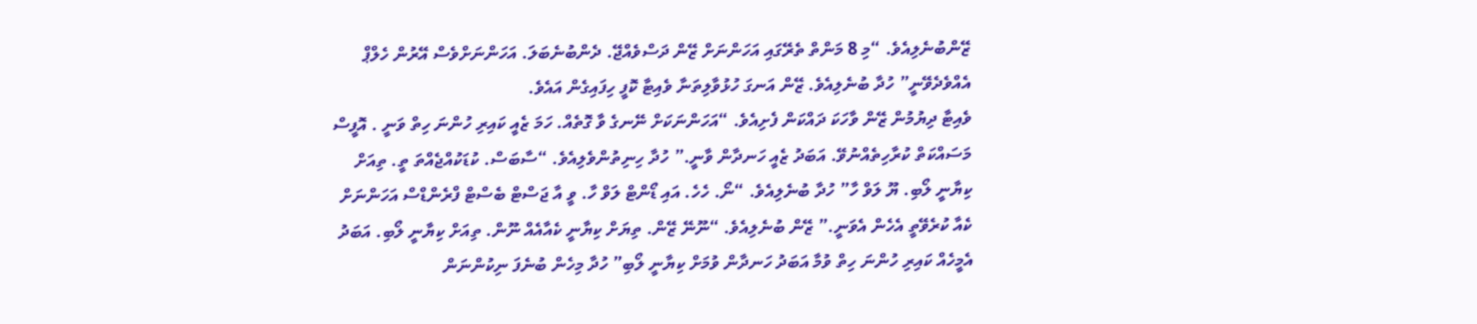ޒޭންބުނެލިއެވެ. “މި 8 މަންތް ތެރޭގައި އަހަންނަށް ޒޭން ދަސްވެއްޖޭ. ދެންބުނެބަލަ. އަހަންނަށްވެސް އޭރުން ހެލްޕް އެއްވެދެވޭނީ” ހުދާ ބުނެލިއެވެ. ޒޭން އަނގަ ހުޅުވާލިތަނާ ވެއިޓާ ކޮފީ ހިފައިގެން އައެވެ.
ވެއިޓާ ދިޔުމުން ޒޭން ވާހަކަ ދައްކަން ފެށިއެވެ. “އަހަންނަކަށް ނޭނގެ ވާ ގޮތެއް. ހަމަ ޒެއީ ކައިރި ހުންނަ ހިތް ވަނީ . އޮފީސް މަސައްކަތް ކުރާހިތެއްނުވޭ. އަބަދު ޒެއީ ހަނދާން ވާނީ.” ހުދާ ހިނިތުންވެލިއެވެ. “ސާބަސް. ކުޑަކުއްޖެއްތަ ތީ. ތިއަށް ކިޔާނީ ލޯބި. ޔޫ ލަވް ހާ” ހުދާ ބުނެލިއެވެ. “ނޯ. ހެހެ. އައި ޑޯންޓް ލަވް ހާ. ވީ އާ ޖަސްޓް ބެސްޓް ފްރެންޑްސް އަހަންނަށް ކެއާ ކުރެވޭތީ އެހެން އެވަނީ.” ޒޭން ބުނެލިއެވެ. “ނޫނޭ ޒޭން. ތިޔަށް ކިޔާނީ ކެއާއެއް ނޫން. ތިއަށް ކިޔާނީ ލޯބި. އަބަދު އެމީހެއް ކައިރި ހުންނަ ހިތް ވުމާ އަބަދު ހަނދާން ވުމަށް ކިޔާނީ ލޯބި” ހުދާ މިހެން ބުނެފަ ނިކުންނަން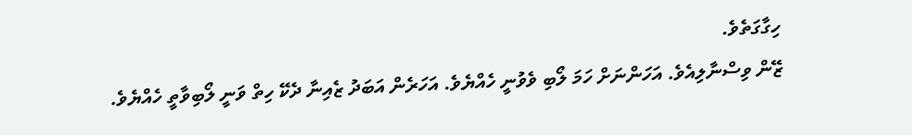ހިގާގަތެވެ.
ޒޭން ވިސްނާލިއެވެ. އަހަންނަށް ހަމަ ލޯބި ވެވުނީ ހެއްޔެވެ. އަހަރެން އަބަދު ޒެއިނާ ދެކޭ ހިތް ވަނީ ލޯބިވާތީ ހެއްޔެވެ.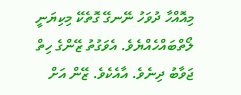މިއޮއްހާ ދުވަހު ނޭނގޭ ގޮތެކޭ މިކިޔަނީ ލޯތްބައްހެއްޔެވެ. އެވަގުތު ޒޭންގެ ހިތް ޖަވާބު ދިނެވެ. އާއެކެވެ. ޒޭން އަށް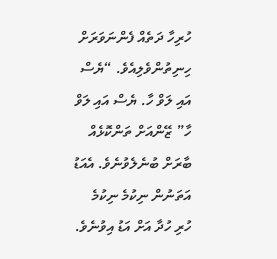ހުރިހާ ދަތެއް ފެންނަވަރަށް ހިނިތުންވެލިއެވެ. “ޔެސް އައި ލަވް ހާ. ޔެސް އައި ލަވް ހާ” ޒޭންއަށް ތަންކޮޅެއް ބާރަށް ބުނެލެވުނެވެ. އެއަޑު އަތަނުން ނިކުމެ ނިކުމެ ހުރި ހުދާ އަށް އަޑު އިވުނެވެ.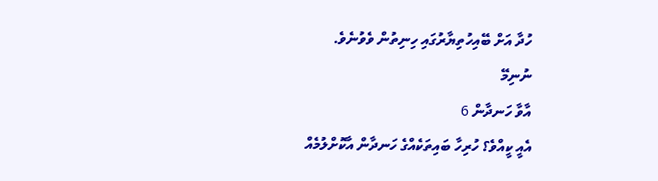ހުދާ އަށް ބޭއިހުތިޔާރުގައި ހިނިތުން ވެވުނެވެ.
ނުނިމޭ
އާވާ ހަނދާން 6
އެއީ ކީއްވެ؟ ހުރިހާ ބައިތަކެއްގެ ހަނދާން އާކޮށްލުމެއް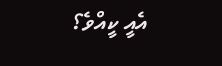އެއީ ކީއްވެ؟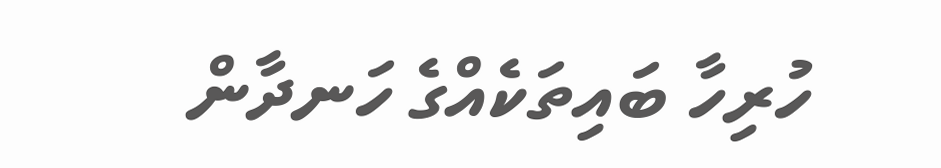ހުރިހާ ބައިތަކެއްގެ ހަނދާން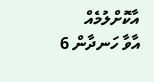އާކޮށްލުމެއް
އާވާ ހަނދާން 6